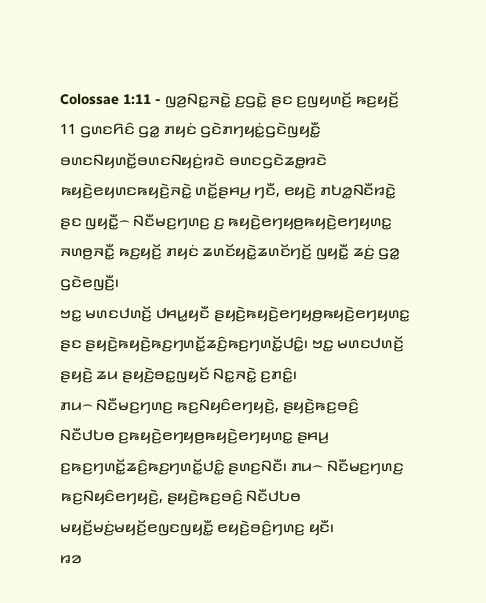Colossae 1:11 - ꤜꤤ꤬ꤡꤢ꤭ꤏꤢꤧ꤭ ꤢ꤬ꤞꤢꤧ꤭ ꤔꤢ ꤢ꤬ꤜꤟꤛꤢꤩ꤬ ꤒꤢ꤬ꤟꤢꤩ꤬
11 ꤞꤛꤢꤖꤢꤨ ꤞꤤ꤭ ꤊꤟꤢꤦ ꤞꤢꤧꤊꤚꤟꤢꤦ꤭ꤞꤢꤧꤜꤟꤢꤪ꤭ ꤋꤛꤢꤡꤟꤛꤢꤩ꤭ꤋꤛꤢꤡꤟꤢꤦ꤬ꤙꤢꤧ ꤋꤛꤢꤞꤢꤧꤘꤥ꤭ꤙꤢꤧ ꤒꤟꤢꤧ꤬ꤕꤟꤛꤢꤒꤟꤢꤧ꤬ꤏꤢꤧ꤭ ꤛꤢꤩ꤭ꤔꤌꤣ꤬ ꤚꤢꤪ, ꤕꤟꤢꤧ꤬ ꤊꤝꤤ꤭ꤡꤢꤪꤙꤢꤧ꤭ ꤔꤢ ꤜꤟꤢꤪ꤭꤮ ꤡꤢꤪꤗꤢ꤬ꤚꤛꤢ꤬ ꤢ꤬ ꤒꤟꤢꤧ꤬ꤕꤚꤟꤥ꤬ꤒꤟꤢꤧ꤬ꤕꤚꤟꤛꤢ꤭ ꤏꤛꤥ꤬ꤏꤢꤪ꤭ ꤒꤢ꤬ꤟꤢꤩ꤬ ꤊꤟꤢꤦ ꤘꤛꤢꤩꤟꤢꤧ꤭ꤘꤛꤢꤩꤚꤢꤩ꤬ ꤜꤟꤢꤪ꤭ ꤘꤢꤦ꤬ ꤞꤤ꤭ ꤞꤢꤧꤕꤜꤢꤪ꤬꤯
ꤠꤢ꤭ ꤗꤛꤢꤓꤛꤢꤩ꤬ ꤓꤌꤣ꤭ꤟꤢꤪ ꤔꤟꤢꤧ꤬ꤒꤟꤢꤧ꤬ꤕꤚꤟꤥ꤬ꤒꤟꤢꤧ꤬ꤕꤚꤟꤛꤢ꤭ ꤔꤢ ꤔꤟꤢꤧ꤬ꤒꤟꤢꤧ꤬ꤒꤢ꤬ꤚꤛꤢꤩ꤭ꤘꤢꤨ꤬ꤒꤢ꤬ꤚꤛꤢꤩ꤭ꤓꤢꤨ꤭꤯ ꤠꤢ꤭ ꤗꤛꤢꤓꤛꤢꤩ꤬ ꤔꤟꤢꤧ꤬ ꤘꤣ ꤔꤟꤢꤧ꤬ꤋꤢ꤭ꤜꤟꤢꤩ ꤡꤢ꤭ꤏꤢꤧ꤭ ꤢ꤬ꤊꤢꤨ꤭꤯
ꤊꤣ꤮ ꤡꤢꤪꤗꤢ꤬ꤚꤛꤢ꤬ ꤒꤢ꤬ꤡꤟꤢꤨꤕꤚꤟꤢꤧ꤬, ꤔꤟꤢꤧ꤬ꤒꤢ꤬ꤋꤢꤨ꤬ ꤡꤢꤪꤓꤝꤥ ꤢ꤬ꤒꤟꤢꤧ꤬ꤕꤚꤟꤥ꤬ꤒꤟꤢꤧ꤬ꤕꤚꤟꤛꤢ꤭ ꤔꤌꤣ꤬ ꤢ꤬ꤒꤢ꤬ꤚꤛꤢꤩ꤭ꤘꤢꤨ꤬ꤒꤢ꤬ꤚꤛꤢꤩ꤭ꤓꤢꤨ꤭ ꤔꤛꤢ꤬ꤡꤢꤪ꤯ ꤊꤣ꤮ ꤡꤢꤪꤗꤢ꤬ꤚꤛꤢ꤬ ꤒꤢ꤬ꤡꤟꤢꤨꤕꤚꤟꤢꤧ꤬, ꤔꤟꤢꤧ꤬ꤒꤢ꤬ꤋꤢꤨ꤬ ꤡꤢꤪꤓꤝꤥ ꤗꤟꤢꤩ꤬ꤗꤢꤦ꤬ꤗꤟꤢꤩ꤬ꤕꤜꤢꤜꤟꤢꤪ꤭ ꤕꤟꤢꤧ꤬ꤋꤢꤨ꤬ꤚꤛꤢ꤬ ꤟꤢꤪ꤯
ꤙꤤ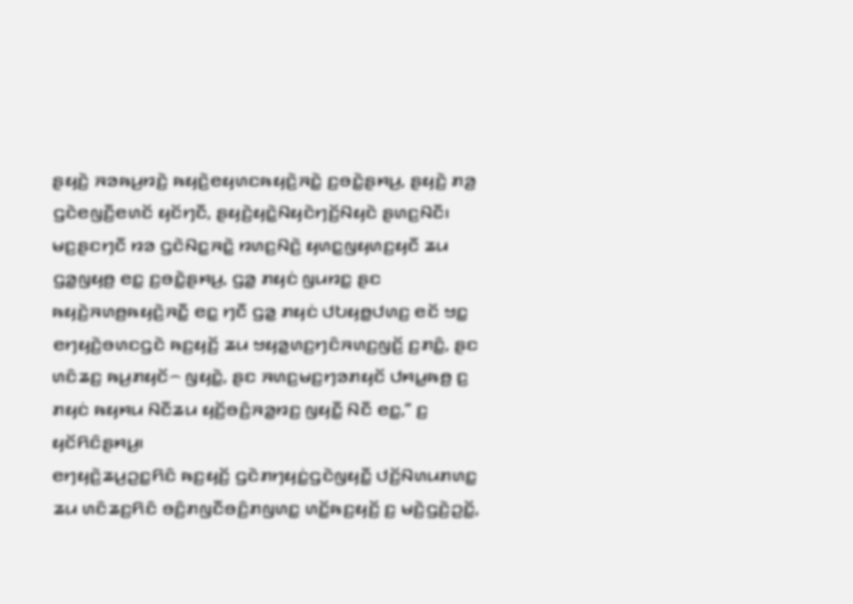ꤔꤟꤢꤧ꤬ ꤏꤤꤒꤣ꤬ꤙꤢꤧ꤬ ꤒꤟꤢꤧ꤬ꤕꤟꤛꤢꤒꤟꤢꤧ꤬ꤏꤢꤧ꤭ ꤢ꤬ꤋꤢꤧ꤭ꤔꤌꤣ꤬, ꤔꤟꤢꤧ꤬ ꤊꤤ꤬ ꤞꤢꤧꤕꤜꤢꤪ꤬ꤕꤛꤢꤩ ꤟꤢꤩꤚꤢꤪ, ꤔꤟꤢꤧ꤬ꤟꤢꤧ꤭ꤡꤟꤢꤧꤚꤢꤩ꤬ꤡꤟꤢꤧ ꤔꤛꤢ꤬ꤡꤢꤪ꤯
ꤗꤢ꤬ꤔꤢꤚꤢꤪ ꤙꤤ ꤞꤢꤧꤡꤢ꤭ꤏꤢꤧ꤭ ꤙꤛꤢ꤬ꤡꤢꤧ꤬ ꤟꤛꤢ꤭ꤜꤟꤛꤢ꤬ꤟꤢꤪ ꤘꤣ ꤞꤤ꤭ꤜꤟꤥ꤬ ꤕꤢ꤭ ꤢ꤬ꤋꤢꤧ꤭ꤔꤌꤣ꤬, ꤞꤤ꤭ ꤊꤟꤢꤦ ꤜꤣꤙꤢ꤭ ꤔꤢ ꤒꤟꤢꤧ꤬ꤏꤛꤥ꤬ꤒꤟꤢꤧ꤬ꤏꤢꤪ꤭ ꤕꤢ꤭ ꤚꤢꤪ ꤞꤤ꤭ ꤊꤟꤢꤦ ꤓꤝꤟꤥ꤭ꤓꤛꤢ꤬ ꤕꤢꤩ ꤠꤢ꤭ ꤕꤚꤟꤢꤧ꤬ꤋꤛꤢꤞꤢꤧ ꤒꤢ꤬ꤟꤢꤩ꤬ ꤘꤣ ꤠꤟꤤ꤭ꤛꤢ꤬ꤚꤢꤨꤏꤛꤢ꤬ꤜꤢꤩ꤬ ꤢ꤬ꤊꤢꤨ꤭, ꤔꤢ ꤛꤢꤨꤘꤢ꤬ ꤒꤣ꤬ꤊꤟꤢꤩ꤮ ꤜꤟꤢꤧ꤭, ꤔꤢ ꤏꤛꤢ꤬ꤗꤢ꤬ꤚꤤꤊꤟꤢꤩ ꤓꤌꤣ꤭ꤒꤥ꤬ ꤢ꤬ ꤊꤟꤢꤦ ꤒꤟꤌꤣ ꤡꤢꤪꤘꤣ ꤟꤢꤩ꤬ꤋꤢꤨ꤬ꤏꤤ꤭ꤙꤢ꤬ ꤜꤟꤢꤪ꤭ ꤡꤢꤪ ꤕꤢ꤭,” ꤢ꤬ ꤟꤢꤩꤖꤢꤨꤔꤌꤣ꤬꤯
ꤕꤚꤟꤢꤧ꤬ꤘꤣ꤬ꤑꤢ꤭ꤖꤢꤨ ꤒꤢ꤬ꤟꤢꤩ꤬ ꤞꤢꤧꤊꤚꤟꤢꤦ꤭ꤞꤢꤧꤜꤟꤢꤪ꤭ ꤓꤢꤩ꤬ꤡꤛꤣꤊꤛꤢ꤭ ꤘꤣ ꤛꤢꤨꤘꤢ꤬ꤖꤢꤨ ꤋꤢꤨ꤬ꤊꤜꤢꤪꤋꤢꤨ꤬ꤊꤜꤛꤢ꤭ ꤛꤢꤩ꤭ꤒꤢ꤬ꤟꤢꤩ꤬ ꤢ꤬ ꤗꤢꤧ꤬ꤞꤢꤧ꤬ꤑꤢꤩ꤭,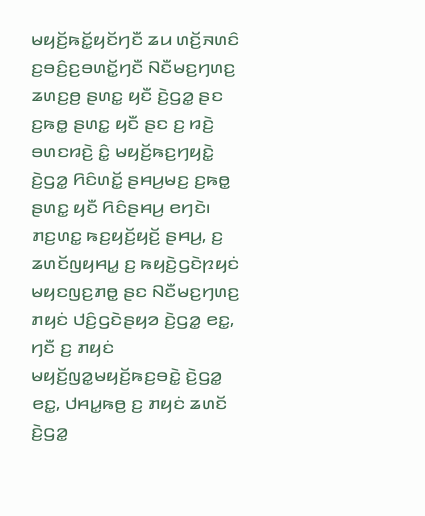ꤗꤟꤢꤩ꤬ꤒꤢꤩ꤭ꤟꤢꤩꤚꤢꤪ ꤘꤣ ꤛꤢꤩ꤬ꤏꤛꤢꤨ ꤢ꤬ꤋꤢꤨ꤬ꤢ꤬ꤋꤛꤢꤩ꤭ꤚꤢꤪ ꤡꤢꤪꤗꤢ꤬ꤚꤛꤢ꤬ ꤘꤛꤢ꤬ꤥ꤬ ꤔꤛꤢ꤭ ꤟꤢꤪ ꤢꤧ꤬ꤞꤤ꤭ ꤔꤢ ꤢ꤬ꤒꤥ꤭ ꤔꤛꤢ꤭ ꤟꤢꤪ ꤔꤢ ꤢ꤬ ꤙꤢꤧ꤬ ꤋꤛꤢꤙꤢꤧ꤬ ꤢꤨ꤭ ꤗꤟꤢꤩ꤬ꤒꤢ꤬ꤚꤟꤢꤧ꤭ ꤢꤧ꤬ꤞꤤ꤭ ꤖꤢꤨꤛꤢꤩ꤭ ꤔꤌꤣ꤬ꤗꤢ꤬ ꤢ꤬ꤒꤥ꤭ ꤔꤛꤢ꤭ ꤟꤢꤪ ꤖꤢꤨꤔꤌꤣ꤬ ꤕꤚꤢꤧ꤯
ꤊꤢ꤬ꤛꤢ꤭ ꤒꤢ꤬ꤟꤢꤩ꤬ꤟꤢꤩ꤬ ꤔꤌꤣ꤬, ꤢ꤬ ꤘꤛꤢꤩꤜꤟꤌꤣ꤭ ꤢ꤬ ꤒꤟꤢꤧ꤬ꤞꤢꤧꤐꤟꤢꤦ ꤗꤟꤢꤜꤢ꤬ꤊꤥ꤭ ꤔꤢ ꤡꤢꤪꤗꤢ꤬ꤚꤛꤢ꤬ ꤊꤟꤢꤦ ꤓꤢꤨ꤬ꤞꤢꤧꤔꤟꤤ ꤢꤧ꤬ꤞꤤ꤭ ꤕꤢ꤭, ꤚꤢꤪ ꤢ꤬ ꤊꤟꤢꤦ ꤗꤟꤢꤩ꤬ꤜꤤ꤭ꤗꤟꤢꤩ꤬ꤒꤢ꤬ꤋꤢꤧ꤭ ꤢꤧ꤬ꤞꤤ꤭ ꤕꤢ꤭, ꤓꤌꤣ꤭ꤒꤥ꤬ ꤢ꤬ ꤊꤟꤢꤦ ꤘꤛꤢꤩ ꤢꤧ꤬ꤞꤤ꤭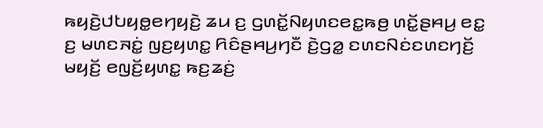ꤒꤟꤢꤧ꤬ꤓꤝꤟꤥ꤭ꤕꤚꤟꤢꤧ꤬ ꤘꤣ ꤢ꤬ ꤞꤛꤢꤩ꤭ꤡꤟꤛꤢꤕꤢ꤭ꤒꤥ꤬ ꤛꤢꤩ꤭ꤔꤌꤣ꤬ ꤕꤢ꤭ ꤢ꤬ ꤗꤛꤢꤏꤢꤦ꤭ ꤜꤢ꤬ꤟꤛꤢ꤭ ꤖꤢꤨꤔꤌꤣ꤬ꤚꤢꤪ ꤢꤧ꤬ꤞꤤ꤭ ꤢꤛꤢꤡꤢꤦꤢꤛꤢꤚꤢꤩ꤬ ꤗꤟꤢꤩ꤬ ꤕꤜꤢꤩ꤬ꤟꤛꤢ꤭ ꤒꤢ꤬ꤘꤢꤦ꤬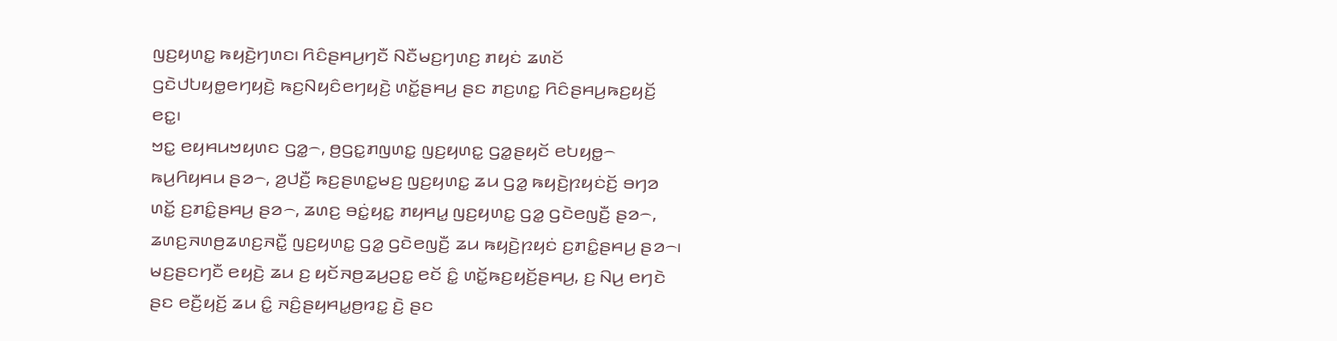ꤜꤢ꤬ꤟꤛꤢ꤭ ꤒꤟꤢꤧ꤬ꤚꤛꤢ꤯ ꤖꤢꤨꤔꤌꤣ꤬ꤚꤢꤪ ꤡꤢꤪꤗꤢ꤬ꤚꤛꤢ꤬ ꤊꤟꤢꤦ ꤘꤛꤢꤩ ꤞꤢꤧꤓꤝꤟꤥ꤭ꤕꤚꤟꤢꤧ꤬ ꤒꤢ꤬ꤡꤟꤢꤨꤕꤚꤟꤢꤧ꤬ ꤛꤢꤩ꤭ꤔꤌꤣ꤬ ꤔꤢ ꤊꤢ꤬ꤛꤢ꤭ ꤖꤢꤨꤔꤌꤣ꤬ꤒꤢ꤬ꤟꤢꤩ꤬ ꤕꤢ꤭꤯
ꤠꤢ꤭ ꤕꤟꤌꤣꤠꤟꤛꤢ ꤞꤤ꤭꤮, ꤥ꤬ꤞꤢ꤭ꤊꤜꤛꤢ꤭ ꤜꤢ꤬ꤟꤛꤢ꤭ ꤞꤤ꤭ꤔꤟꤢꤩ ꤕꤝꤟꤥ꤭꤮ ꤒꤣ꤬ꤖꤟꤌꤣ ꤔꤤ꤮, ꤤ꤬ꤓꤢꤪ꤬ ꤒꤢ꤬ꤔꤛꤢ꤭ꤗꤢ꤬ ꤜꤢ꤬ꤟꤛꤢ꤭ ꤘꤣ ꤞꤤ꤭ ꤒꤟꤢꤧ꤬ꤐꤟꤢꤦꤢꤩ꤬ ꤋꤚꤤ ꤛꤢꤩ꤭ ꤢ꤬ꤊꤢꤨ꤭ꤔꤌꤣ꤬ ꤔꤤ꤮, ꤘꤛꤢ꤬ ꤋꤢꤦ꤭ꤟꤢ꤭ ꤊꤟꤌꤣ꤭ ꤜꤢ꤬ꤟꤛꤢ꤭ ꤞꤤ꤭ ꤞꤢꤧꤕꤜꤢꤪ꤬ ꤔꤤ꤮, ꤘꤛꤢ꤬ꤏꤛꤥ꤬ꤘꤛꤢ꤬ꤏꤢꤪ꤭ ꤜꤢ꤬ꤟꤛꤢ꤭ ꤞꤤ꤭ ꤞꤢꤧꤕꤜꤢꤪ꤬ ꤘꤣ ꤒꤟꤢꤧ꤬ꤐꤟꤢꤦ ꤢ꤬ꤊꤢꤨ꤭ꤔꤌꤣ꤬ ꤔꤤ꤮꤯
ꤗꤢ꤬ꤔꤢꤚꤢꤪ ꤕꤟꤢꤧ꤬ ꤘꤣ ꤢ꤬ ꤟꤢꤩꤏꤥ꤬ꤘꤣ꤬ꤑꤢ꤭ ꤕꤢꤩ ꤢꤨ꤭ ꤛꤢꤩ꤭ꤒꤢ꤬ꤟꤢꤩ꤬ꤔꤌꤣ꤬, ꤢ꤬ ꤡꤣ꤬ ꤕꤚꤢꤧ ꤔꤢ ꤕꤢꤪ꤬ꤟꤢꤩ꤬ ꤘꤣ ꤢꤨ꤭ ꤏꤢꤨ꤬ꤔꤟꤌꤣ꤭ꤥ꤬ꤙꤢ꤭ ꤢꤧ꤬ ꤔꤢ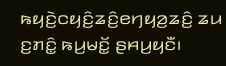ꤒꤟꤢꤧ꤬ꤍꤟꤢꤨ꤬ꤘꤢꤨ꤬ꤕꤚꤟꤤ꤬ꤘꤢꤨ꤬ ꤘꤣ ꤢ꤬ꤊꤢꤨ꤭ ꤒꤣ꤬ꤗꤢꤩ꤭ ꤔꤌꤣ꤬ꤟꤢꤪ꤯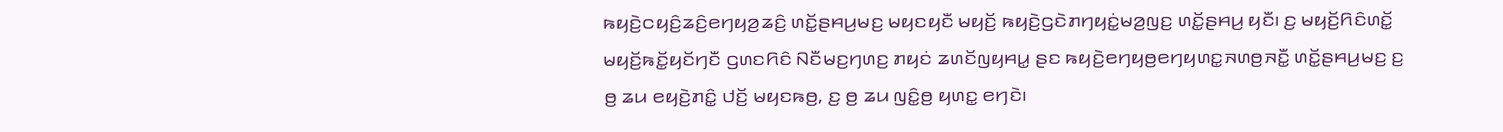ꤒꤟꤢꤧ꤬ꤍꤟꤢꤨ꤬ꤘꤢꤨ꤬ꤕꤚꤟꤤ꤬ꤘꤢꤨ꤬ ꤛꤢꤩ꤭ꤔꤌꤣ꤬ꤗꤢ꤬ ꤗꤟꤢꤟꤢꤪ ꤗꤟꤢꤩ꤬ ꤒꤟꤢꤧ꤬ꤞꤢꤧꤊꤚꤟꤢꤦ꤭ꤗꤤ꤬ꤜꤢ꤬ ꤛꤢꤩ꤭ꤔꤌꤣ꤬ ꤟꤢꤪ꤯ ꤢ꤬ ꤗꤟꤢꤩ꤬ꤖꤢꤨꤛꤢꤩ꤭ ꤗꤟꤢꤩ꤬ꤒꤢꤩ꤭ꤟꤢꤩꤚꤢꤪ ꤞꤛꤢꤖꤢꤨ ꤡꤢꤪꤗꤢ꤬ꤚꤛꤢ꤬ ꤊꤟꤢꤦ ꤘꤛꤢꤩꤜꤟꤌꤣ꤭ ꤔꤢ ꤒꤟꤢꤧ꤬ꤕꤚꤟꤥ꤬ꤕꤚꤟꤛꤢ꤭ꤏꤛꤥ꤬ꤏꤢꤪ꤭ ꤛꤢꤩ꤭ꤔꤌꤣ꤬ꤗꤢ꤬ ꤢ꤬ ꤥ꤬ ꤘꤣ ꤕꤟꤢꤧ꤬ꤊꤢꤨ꤭ ꤓꤢꤩ꤬ ꤗꤟꤢꤒꤥ꤬, ꤢ꤬ ꤥ꤬ ꤘꤣ ꤜꤢꤨ꤭ꤥ꤬ ꤟꤛꤢ꤭ ꤕꤚꤢꤧ꤯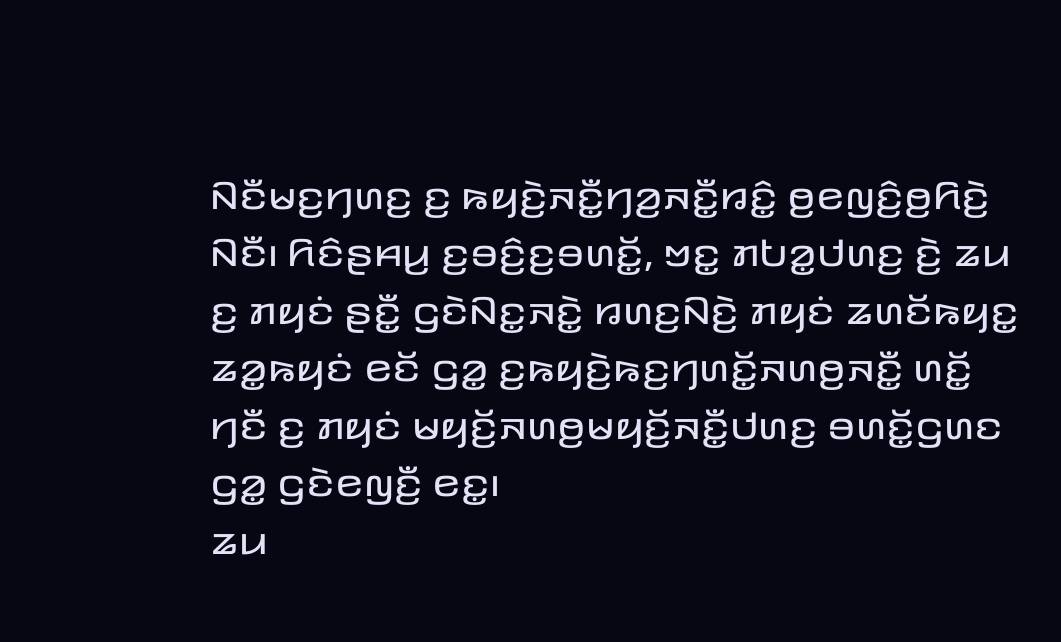ꤡꤢꤪꤗꤢ꤬ꤚꤛꤢ꤬ ꤢ꤬ ꤒꤟꤢꤧ꤬ꤏꤢꤪ꤭ꤚꤤ꤬ꤏꤢꤪ꤭ꤙꤢꤨ꤭ ꤥ꤬ꤕꤜꤢꤨ꤬ꤥ꤬ꤖꤢꤧ꤬ ꤡꤢꤪ꤯ ꤖꤢꤨꤔꤌꤣ꤬ ꤢ꤬ꤋꤢꤨ꤬ꤢ꤬ꤋꤛꤢꤩ꤭, ꤠꤢ꤭ ꤊꤝꤤ꤭ꤓꤛꤢ꤬ ꤢꤧ꤬ ꤘꤣ ꤢ꤬ ꤊꤟꤢꤦ ꤔꤢꤪ꤭ ꤞꤢꤧꤡꤢ꤭ꤏꤢꤧ꤭ ꤙꤛꤢ꤬ꤡꤢꤧ꤬ ꤊꤟꤢꤦ ꤘꤛꤢꤩꤒꤟꤢ꤭ ꤘꤤ꤭ꤒꤟꤢꤦ ꤕꤢꤩ ꤞꤤ꤭ ꤢ꤬ꤒꤟꤢꤧ꤬ꤒꤢ꤬ꤚꤛꤢꤩ꤭ꤏꤛꤥ꤬ꤏꤢꤪ꤭ ꤛꤢꤩ꤭ ꤚꤢꤪ ꤢ꤬ ꤊꤟꤢꤦ ꤗꤟꤢꤩ꤬ꤏꤛꤥ꤬ꤗꤟꤢꤩ꤬ꤏꤢꤪ꤭ꤓꤛꤢ꤬ ꤋꤛꤢꤩ꤭ꤞꤛꤢ ꤞꤤ꤭ ꤞꤢꤧꤕꤜꤢꤪ꤬ ꤕꤢ꤭꤯
ꤘꤣ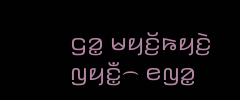ꤞꤤ꤭ ꤗꤟꤢꤩ꤬ꤒꤟꤢꤧ꤬ ꤜꤟꤢꤪ꤭꤮ ꤕꤜꤤ꤭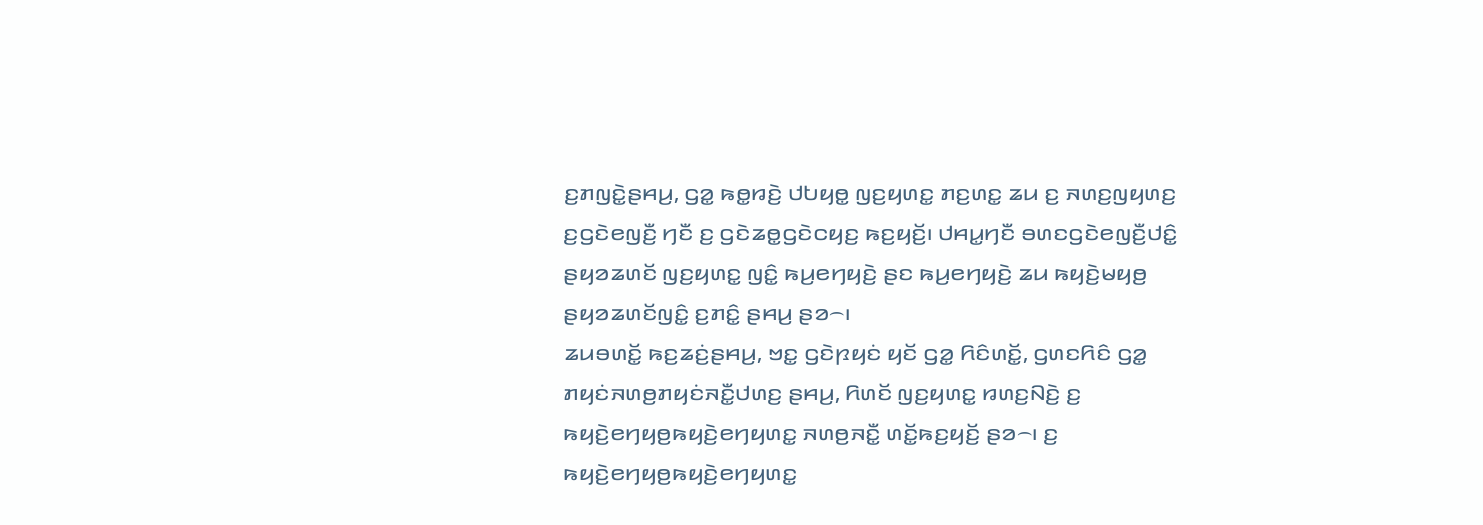ꤢ꤬ꤊꤜꤢꤧ꤭ꤔꤌꤣ꤬, ꤞꤤ꤭ ꤒꤥ꤭ꤙꤢꤧ꤬ ꤓꤝꤟꤥ꤭ ꤜꤢ꤬ꤟꤛꤢ꤭ ꤊꤢ꤬ꤛꤢ꤭ ꤘꤣ ꤢ꤬ ꤏꤛꤢ꤬ꤜꤟꤛꤢ꤬ ꤢ꤬ꤞꤢꤧꤕꤜꤢꤪ꤬ ꤚꤢꤪ ꤢ꤬ ꤞꤢꤧꤘꤥ꤭ꤞꤢꤧꤍꤟꤢ꤬ ꤒꤢ꤬ꤟꤢꤩ꤬꤯ ꤓꤌꤣ꤭ꤚꤢꤪ ꤋꤛꤢꤞꤢꤧꤕꤜꤢꤪ꤬ꤓꤢꤨ꤭ ꤔꤟꤤꤘꤛꤢꤩ ꤜꤢ꤬ꤟꤛꤢ꤭ ꤜꤢꤨ꤭ ꤒꤣ꤬ꤕꤚꤟꤢꤧ꤬ ꤔꤢ ꤒꤣ꤬ꤕꤚꤟꤢꤧ꤬ ꤘꤣ ꤒꤟꤢꤧ꤬ꤗꤟꤥ꤬ ꤔꤟꤤꤘꤛꤢꤩꤜꤢꤨ꤭ ꤢ꤬ꤊꤢꤨ꤭ ꤔꤌꤣ꤬ ꤔꤤ꤮꤯
ꤘꤣꤋꤛꤢꤩ꤭ ꤒꤢ꤬ꤘꤢꤦ꤬ꤔꤌꤣ꤬, ꤠꤢ꤭ ꤞꤢꤧꤐꤟꤢꤦ ꤟꤢꤩ ꤞꤤ꤭ ꤖꤢꤨꤛꤢꤩ꤭, ꤞꤛꤢꤖꤢꤨ ꤞꤤ꤭ ꤊꤟꤢꤦꤏꤛꤥ꤬ꤊꤟꤢꤦꤏꤢꤪ꤭ꤓꤛꤢ꤬ ꤔꤌꤣ꤬, ꤖꤛꤢꤩ ꤜꤢ꤬ꤟꤛꤢ꤭ ꤙꤛꤢ꤬ꤡꤢꤧ꤬ ꤢ꤬ ꤒꤟꤢꤧ꤬ꤕꤚꤟꤥ꤬ꤒꤟꤢꤧ꤬ꤕꤚꤟꤛꤢ꤭ ꤏꤛꤥ꤬ꤏꤢꤪ꤭ ꤛꤢꤩ꤭ꤒꤢ꤬ꤟꤢꤩ꤬ ꤔꤤ꤮꤯ ꤢ꤬ ꤒꤟꤢꤧ꤬ꤕꤚꤟꤥ꤬ꤒꤟꤢꤧ꤬ꤕꤚꤟꤛꤢ꤭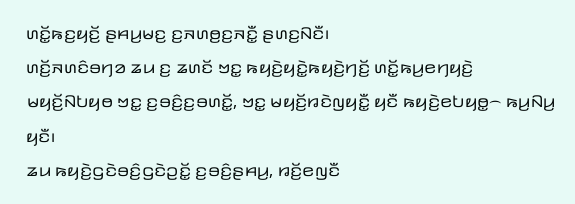ꤛꤢꤩ꤭ꤒꤢ꤬ꤟꤢꤩ꤬ ꤔꤌꤣ꤬ꤗꤢ꤬ ꤢ꤬ꤏꤛꤥ꤬ꤢ꤬ꤏꤢꤪ꤭ ꤔꤛꤢ꤬ꤡꤢꤪ꤯
ꤛꤢꤩ꤬ꤏꤛꤢꤨꤋꤚꤤ ꤘꤣ ꤢ꤬ ꤘꤛꤢꤩ ꤠꤢ꤭ ꤒꤟꤢꤧ꤬ꤟꤢꤧ꤭ꤒꤟꤢꤧ꤬ꤚꤢꤩ꤬ ꤛꤢꤩ꤭ꤒꤣ꤬ꤕꤚꤟꤢꤧ꤬ ꤗꤟꤢꤩ꤬ꤡꤝꤟꤥ ꤠꤢ꤭ ꤢ꤬ꤋꤢꤨ꤬ꤢ꤬ꤋꤛꤢꤩ꤭, ꤠꤢ꤭ ꤗꤟꤢꤩ꤬ꤙꤢꤧꤜꤟꤢꤪ꤭ ꤟꤢꤪ ꤒꤟꤢꤧ꤬ꤕꤝꤟꤥ꤭꤮ ꤒꤣ꤬ꤡꤣ꤬ ꤟꤢꤪ꤯
ꤘꤣ ꤒꤟꤢꤧ꤬ꤞꤢꤧꤋꤢꤨ꤬ꤞꤢꤧꤑꤢꤩ꤭ ꤢ꤬ꤋꤢꤨ꤬ꤔꤌꤣ꤬, ꤙꤢꤩ꤬ꤕꤜꤢꤪ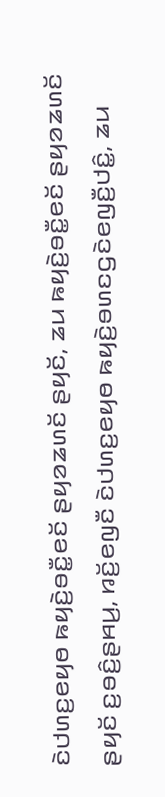ꤢꤧꤓꤛꤢ꤬ꤕꤟꤥ ꤒꤟꤢꤧ꤬ꤋꤢꤪ꤭ꤕꤢꤩ ꤔꤟꤤꤘꤛꤢꤩ ꤔꤟꤢꤩ, ꤘꤣ ꤒꤟꤢꤧ꤬ꤋꤢꤪ꤭ꤕꤢꤩ ꤔꤟꤤꤘꤛꤢꤩ ꤔꤟꤢꤩ ꤢ꤬ꤋꤢꤨ꤬ꤔꤌꤣ꤬, ꤙꤢꤩ꤬ꤕꤜꤢꤪ ꤢꤧꤓꤛꤢ꤬ꤕꤟꤥ ꤒꤟꤢꤧ꤬ꤋꤛꤢꤞꤢꤧꤕꤜꤢꤪ꤬ꤓꤢꤨ꤭, ꤘꤣ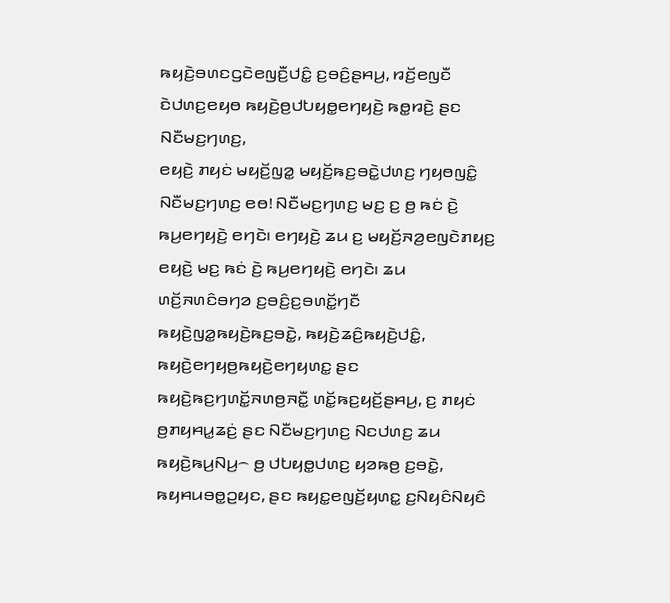ꤒꤟꤢꤧ꤬ꤋꤛꤢꤞꤢꤧꤕꤜꤢꤪ꤬ꤓꤢꤨ꤭ ꤢ꤬ꤋꤢꤨ꤬ꤔꤌꤣ꤬, ꤙꤢꤩ꤬ꤕꤜꤢꤪ ꤢꤧꤓꤛꤢ꤬ꤕꤟꤥ ꤒꤟꤢꤧ꤬ꤥ꤬ꤓꤝꤟꤥ꤭ꤕꤚꤟꤢꤧ꤬ ꤒꤥ꤭ꤙꤢꤧ꤬ ꤔꤢ ꤡꤢꤪꤗꤢ꤬ꤚꤛꤢ꤬,
ꤕꤟꤢꤧ꤬ ꤊꤟꤢꤦ ꤗꤟꤢꤩ꤬ꤜꤤ꤭ ꤗꤟꤢꤩ꤬ꤒꤢ꤬ꤋꤢꤧ꤭ꤓꤛꤢ꤬ ꤚꤟꤥꤜꤢꤨ꤭ ꤡꤢꤪꤗꤢ꤬ꤚꤛꤢ꤬ ꤕꤥ! ꤡꤢꤪꤗꤢ꤬ꤚꤛꤢ꤬ ꤗꤢ꤬ ꤢ꤬ ꤥ꤬ ꤒꤢꤦ ꤢꤧ꤬ ꤒꤣ꤬ꤕꤚꤟꤢꤧ꤬ ꤕꤚꤢꤧ꤯ ꤕꤚꤟꤢꤧ꤬ ꤘꤣ ꤢ꤬ ꤗꤟꤢꤩ꤬ꤏꤤ꤬ꤕꤜꤢꤧꤊꤟꤢ꤬ ꤕꤟꤢꤧ꤬ ꤗꤢ꤬ ꤒꤢꤦ ꤢꤧ꤬ ꤒꤣ꤬ꤕꤚꤟꤢꤧ꤬ ꤕꤚꤢꤧ꤯ ꤘꤣ ꤛꤢꤩ꤬ꤏꤛꤢꤨꤋꤚꤤ ꤢ꤬ꤋꤢꤨ꤬ꤢ꤬ꤋꤛꤢꤩ꤭ꤚꤢꤪ ꤒꤟꤢꤧ꤬ꤜꤤ꤭ꤒꤟꤢꤧ꤬ꤒꤢ꤬ꤋꤢꤧ꤭, ꤒꤟꤢꤧ꤬ꤘꤢꤨ꤬ꤒꤟꤢꤧ꤬ꤓꤢꤨ꤭, ꤒꤟꤢꤧ꤬ꤕꤚꤟꤥ꤬ꤒꤟꤢꤧ꤬ꤕꤚꤟꤛꤢ꤭ ꤔꤢ ꤒꤟꤢꤧ꤬ꤒꤢ꤬ꤚꤛꤢꤩ꤭ꤏꤛꤥ꤬ꤏꤢꤪ꤭ ꤛꤢꤩ꤭ꤒꤢ꤬ꤟꤢꤩ꤬ꤔꤌꤣ꤬, ꤢ꤬ ꤊꤟꤢꤦ ꤥ꤬ꤊꤟꤌꤣ꤭ꤘꤢꤦ꤬ ꤔꤢ ꤡꤢꤪꤗꤢ꤬ꤚꤛꤢ꤬ ꤡꤢꤓꤛꤢ꤬ ꤘꤣ ꤒꤟꤢꤧ꤬ꤒꤣ꤬ꤡꤣ꤬꤮ ꤥ꤬ ꤓꤝꤟꤥ꤭ꤓꤛꤢ꤬ ꤟꤤꤒꤥ꤬ ꤢ꤬ꤋꤢꤧ꤭, ꤒꤟꤌꤣꤋꤥ꤭ꤑꤟꤢ, ꤔꤢ ꤒꤟꤢ꤭ꤕꤜꤢꤩ꤬ꤟꤛꤢ꤭ ꤢ꤬ꤡꤟꤢꤨꤡꤟꤢꤨ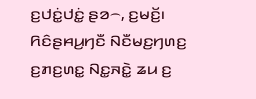ꤢ꤬ꤓꤢꤦ꤭ꤓꤢꤦ꤭ ꤔꤤ꤮, ꤢ꤬ꤗꤢꤩ꤬꤯
ꤖꤢꤨꤔꤌꤣ꤬ꤚꤢꤪ ꤡꤢꤪꤗꤢ꤬ꤚꤛꤢ꤬ ꤢ꤬ꤊꤢ꤬ꤛꤢ꤭ ꤡꤢ꤭ꤏꤢꤧ꤭ ꤘꤣ ꤢ꤬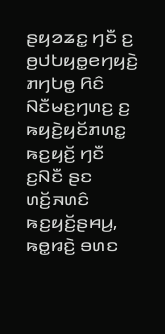ꤔꤟꤤꤘꤢ꤭ ꤚꤢꤪ ꤢ꤬ ꤥ꤬ꤓꤝꤟꤥ꤭ꤕꤚꤟꤢꤧ꤬ ꤊꤚꤝꤥ꤭ ꤖꤢꤨ ꤡꤢꤪꤗꤢ꤬ꤚꤛꤢ꤬ ꤢ꤬ ꤒꤟꤢꤧ꤬ꤟꤢꤩꤊꤛꤢ꤭ ꤒꤢ꤬ꤟꤢꤩ꤬ ꤚꤢꤪ ꤢ꤬ꤡꤢꤪ ꤔꤢ ꤛꤢꤩ꤬ꤏꤛꤢꤨ ꤒꤢ꤬ꤟꤢꤩ꤬ꤔꤌꤣ꤬, ꤒꤥ꤭ꤙꤢꤧ꤬ ꤋꤛꤢ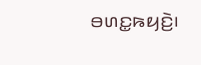ꤋꤛꤢ꤭ꤒꤟꤢꤧ꤬꤯